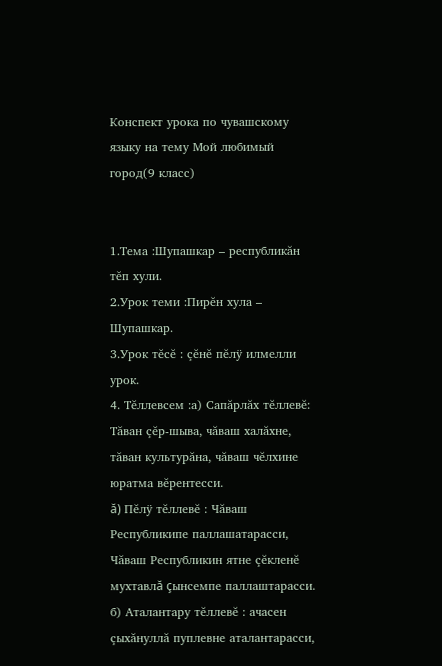Конспект урока по чувашскому языку на тему Мой любимый город(9 класс)


1.Тема :Шупашкар – республикăн тĕп хули.
2.Урок теми :Пирĕн хула – Шупашкар.
3.Урок тĕсĕ : çĕнĕ пĕлÿ илмелли урок.
4. Тĕллевсем :а) Сапăрлăх тĕллевĕ: Тăван çĕр-шыва, чăваш халăхне, тăван культурăна, чăваш чĕлхине юратма вĕрентесси.
ă) Пĕлÿ тĕллевĕ : Чăваш Республикипе паллашатарасси, Чăваш Республикин ятне çĕкленĕ мухтавлă çынсемпе паллаштарасси.
б) Аталантару тĕллевĕ : ачасен çыхăнуллă пуплевне аталантарасси,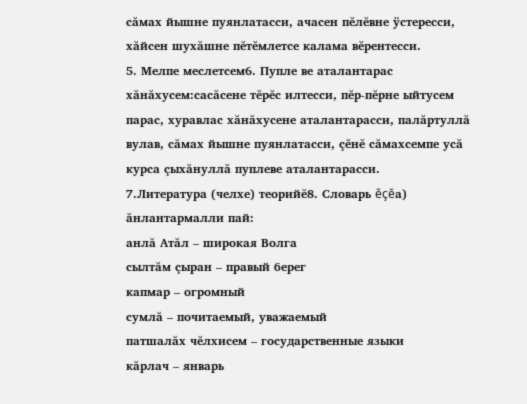сăмах йышне пуянлатасси, ачасен пĕлĕвне ÿстересси, хăйсен шухăшне пĕтĕмлетсе калама вĕрентесси.
5. Мелпе меслетсем6. Пупле ве аталантарас хăнăхусем:сасăсене тĕрĕс илтесси, пĕр-пĕрне ыйтусем парас, хуравлас хăнăхусене аталантарасси, палăртуллă вулав, сăмах йышне пуянлатасси, çĕнĕ сăмахсемпе усă курса çыхăнуллă пуплеве аталантарасси.
7.Литература (челхе) теорийĕ8. Словарь ĕçĕа) ăнлантармалли пай:
анлă Атăл – широкая Волга
сылтăм çыран – правый берег
капмар – огромный
сумлă – почитаемый, уважаемый
патшалăх чĕлхисем – государственные языки
кăрлач – январь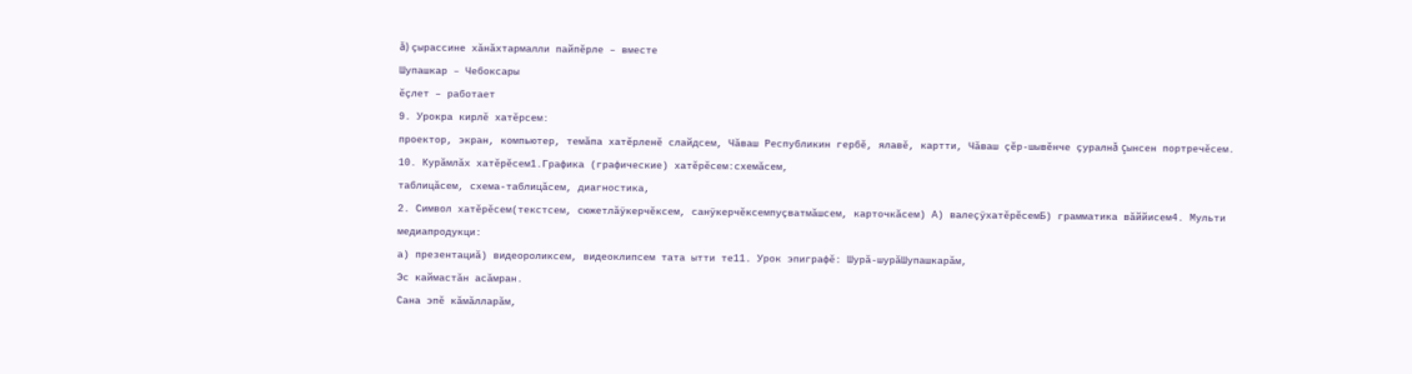ă) çырассине хăнăхтармалли пайпĕрле – вместе
Шупашкар – Чебоксары
ĕçлет – работает
9. Урокра кирлĕ хатĕрсем:
проектор, экран, компьютер, темăпа хатĕрленĕ слайдсем, Чăваш Республикин гербĕ, ялавĕ, картти, Чăваш çĕр-шывĕнче çуралнă çынсен портречĕсем.
10. Курăмлăх хатĕрĕсем1.Графика (графические) хатĕрĕсем:схемăсем,
таблицăсем, схема-таблицăсем, диагностика,
2. Символ хатĕрĕсем(текстсем, сюжетлăÿкерчĕксем, санÿкерчĕксемпуçватмăшсем, карточкăсем) А) валеçÿхатĕрĕсемБ) грамматика вăййисем4. Мульти медиапродукци:
а) презентациă) видеороликсем, видеоклипсем тата ытти те11. Урок эпиграфĕ: Шурă-шурăШупашкарăм,
Эс каймастăн асăмран.
Сана эпĕ кăмăлларăм,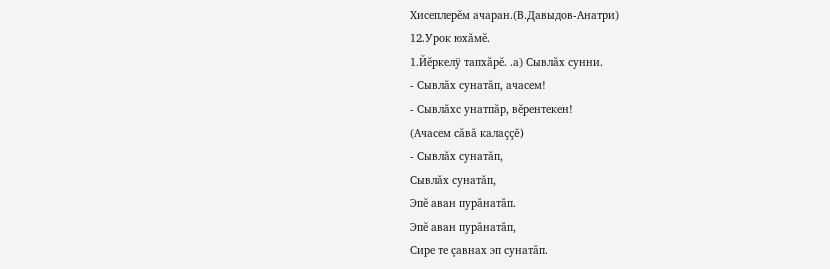Хисеплерĕм ачаран.(В.Давыдов-Анатри)
12.Урок юхăмĕ.
1.Йĕркелÿ тапхăрĕ. .а) Сывлăх сунни.
- Сывлăх сунатăп, ачасем!
- Сывлăхс унатпăр, вĕрентекен!
(Ачасем сăвă калаççĕ)
- Сывлăх сунатăп,
Сывлăх сунатăп,
Эпĕ аван пурăнатăп.
Эпĕ аван пурăнатăп,
Сире те çавнах эп сунатăп.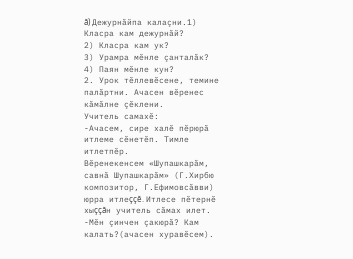ă) Дежурнăйпа калаçни.1) Класра кам дежурнăй?
2) Класра кам ук?
3) Урамра мĕнле çанталăк?
4) Паян мĕнле кун?
2. Урок тĕллевĕсене, темине палăртни. Ачасен вĕренес кăмăлне çĕклени.
Учитель самахĕ:
-Ачасем, сире халĕ пĕрюрă итлеме сĕнетĕп. Тимле итлетпĕр.
Вĕренекенсем «Шупашкарăм, савнă Шупашкарăм» (Г.Хирбю композитор, Г.Ефимовсăвви) юрра итлеççĕ. Итлесе пĕтернĕ хыççăн учитель сăмах илет.
-Мĕн çинчен çакюрă? Кам калать?(ачасен хуравĕсем).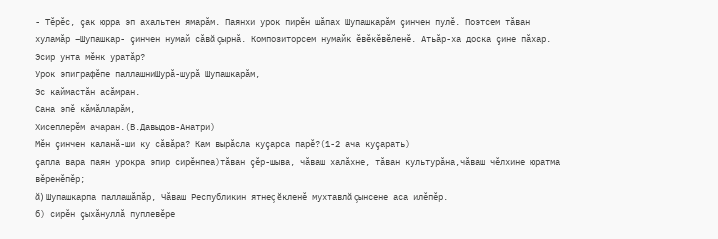- Тĕрĕс, çак юрра эп ахальтен ямарăм. Паянхи урок пирĕн шăпах Шупашкарăм çинчен пулĕ. Поэтсем тăван хуламăр –Шупашкар- çинчен нумай сăвă çырнă. Композиторсем нумайк ĕвĕкĕвĕленĕ. Атьăр-ха доска çине пăхар. Эсир унта мĕнк уратăр?
Урок эпиграфĕпе паллашниШурă-шурă Шупашкарăм,
Эс каймастăн асăмран.
Сана эпĕ кăмăлларăм,
Хисеплерĕм ачаран.(В.Давыдов-Анатри)
Мĕн çинчен каланă-ши ку сăвăра? Кам вырăсла куçарса парĕ?(1-2 ача куçарать)
çапла вара паян урокра эпир сирĕнпеа)тăван çĕр-шыва, чăваш халăхне, тăван культурăна,чăваш чĕлхине юратма вĕренĕпĕр;
ă) Шупашкарпа паллашăпăр, Чăваш Республикин ятнеç ĕкленĕ мухтавлă çынсене аса илĕпĕр.
б) сирĕн çыхăнуллă пуплевĕре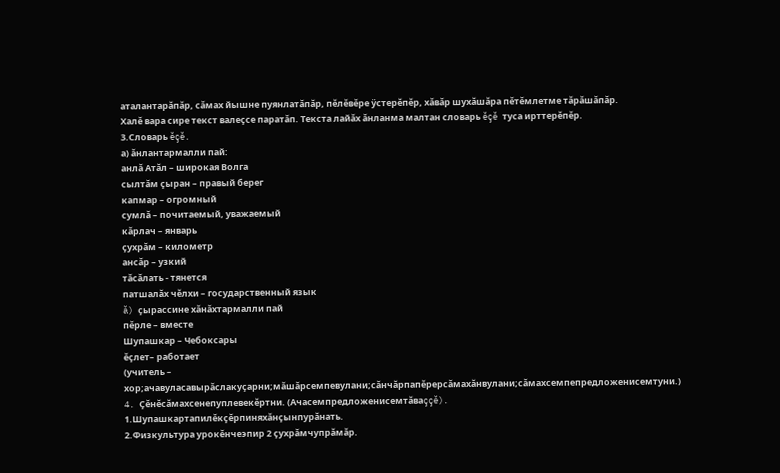аталантарăпăр, сăмах йышне пуянлатăпăр, пĕлĕвĕре ÿстерĕпĕр, хăвăр шухăшăра пĕтĕмлетме тăрăшăпăр.
Халĕ вара сире текст валеçсе паратăп. Текста лайăх ăнланма малтан словарь ĕçĕ туса ирттерĕпĕр.
3.Словарь ĕçĕ.
а) ăнлантармалли пай:
анлă Атăл – широкая Волга
сылтăм çыран – правый берег
капмар – огромный
сумлă – почитаемый, уважаемый
кăрлач – январь
çухрăм – километр
ансăр – узкий
тăсăлать - тянется
патшалăх чĕлхи – государственный язык
ă) çырассине хăнăхтармалли пай
пĕрле – вместе
Шупашкар – Чебоксары
ĕçлет– работает
(учитель – хор;ачавуласавырăслакуçарни;мăшăрсемпевулани;сăнчăрпапĕрерсăмахăнвулани;сăмахсемпепредложенисемтуни.)
4. Çĕнĕсăмахсенепуплевекĕртни. (Ачасемпредложенисемтăваççĕ).
1.Шупашкартапилĕкçĕрпиняхăнçынпурăнать.
2.Физкультура урокĕнчеэпир 2 çухрăмчупрăмăр.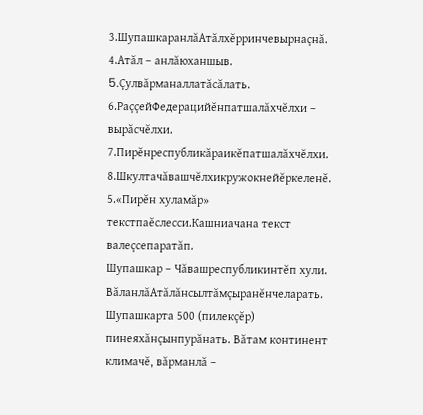3.ШупашкаранлăАтăлхĕрринчевырнаçнă.
4.Атăл – анлăюханшыв.
5.Çулвăрманаллатăсăлать.
6.РаççейФедерацийĕнпатшалăхчĕлхи – вырăсчĕлхи.
7.Пирĕнреспубликăраикĕпатшалăхчĕлхи.
8.Шкултачăвашчĕлхикружокнейĕркеленĕ.
5.«Пирĕн хуламăр» текстпаĕслесси.Кашниачана текст валеçсепаратăп.
Шупашкар – Чăвашреспубликинтĕп хули. ВăланлăАтăлăнсылтăмçыранĕнчеларать. Шупашкарта 500 (пилекçĕр) пинеяхăнçынпурăнать. Вăтам континент климачĕ, вăрманлă –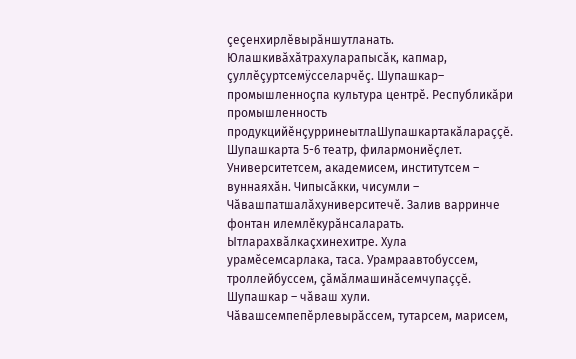çеçенхирлĕвырăншутланать. Юлашкивăхăтрахуларапысăк, капмар, çуллĕçуртсемÿсселарчĕç. Шупашкар– промышленноçпа культура центрĕ. Республикăри промышленность продукцийĕнçурринеытлаШупашкартакăлараççĕ. Шупашкарта 5-6 театр, филармониĕçлет. Университетсем, академисем, институтсем – вуннаяхăн. Чипысăкки, чисумли – Чăвашпатшалăхуниверситечĕ. Залив варринче фонтан илемлĕкурăнсаларать. Ытларахвăлкаçхинехитре. Хула урамĕсемсарлака, таса. Урамраавтобуссем, троллейбуссем, çăмăлмашинăсемчупаççĕ.
Шупашкар – чăваш хули. Чăвашсемпепĕрлевырăссем, тутарсем, марисем,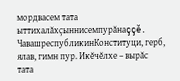мордвасем тата ыттихалăхçыннисемпурăнаççĕ. ЧавашреспубликинКонституци, герб, ялав, гимн пур. Икĕчĕлхе – вырăс тата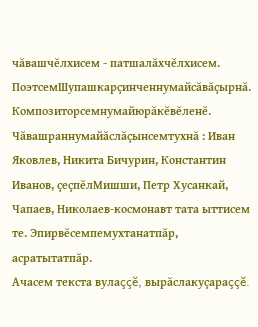чăвашчĕлхисем - патшалăхчĕлхисем.
ПоэтсемШупашкарçинченнумайсăвăçырнă. Композиторсемнумайюрăкĕвĕленĕ. Чăвашраннумайăслăçынсемтухнă : Иван Яковлев, Никита Бичурин, Константин Иванов, çеçпĕлМишши, Петр Хусанкай, Чапаев, Николаев-космонавт тата ыттисем те. Эпирвĕсемпемухтанатпăр, асратытатпăр.
Ачасем текста вулаççĕ, вырăслакуçараççĕ.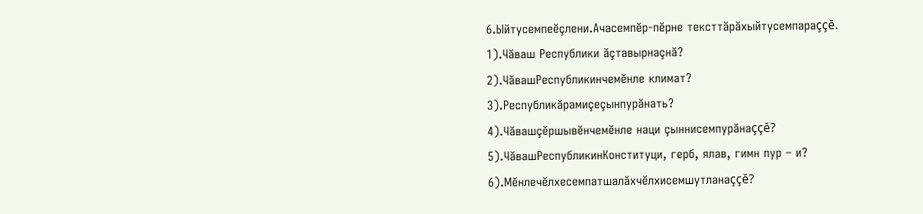6.Ыйтусемпеĕçлени.Ачасемпĕр-пĕрне тексттăрăхыйтусемпараççĕ.
1).Чăваш Республики ăçтавырнаçнă?
2).ЧăвашРеспубликинчемĕнле климат?
3).Республикăрамиçеçынпурăнать?
4).Чăвашçĕршывĕнчемĕнле наци çыннисемпурăнаççĕ?
5).ЧăвашРеспубликинКонституци, герб, ялав, гимн пур – и?
6).Мĕнлечĕлхесемпатшалăхчĕлхисемшутланаççĕ?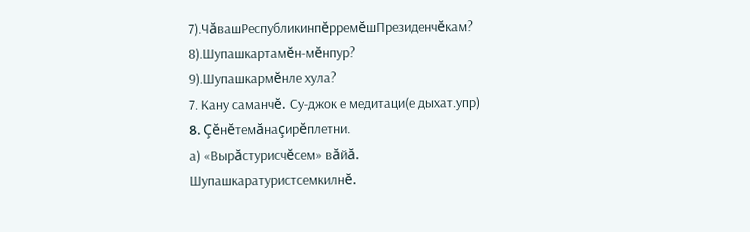7).ЧăвашРеспубликинпĕрремĕшПрезиденчĕкам?
8).Шупашкартамĕн-мĕнпур?
9).Шупашкармĕнле хула?
7. Кану саманчĕ. Су-джок е медитаци(е дыхат.упр)
8. Çĕнĕтемăнаçирĕплетни.
а) «Вырăстурисчĕсем» вăйă.
Шупашкаратуристсемкилнĕ.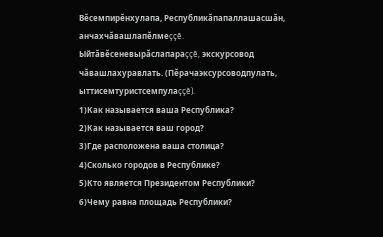Вĕсемпирĕнхулапа, Республикăпапаллашасшăн, анчахчăвашлапĕлмеççĕ. Ыйтăвĕсеневырăслапараççĕ, экскурсовод чăвашлахуравлать. (Пĕрачаэксурсоводпулать, ыттисемтуристсемпулаççĕ).
1)Как называется ваша Республика?
2)Как называется ваш город?
3)Где расположена ваша столица?
4)Сколько городов в Республике?
5)Кто является Президентом Республики?
6)Чему равна площадь Республики?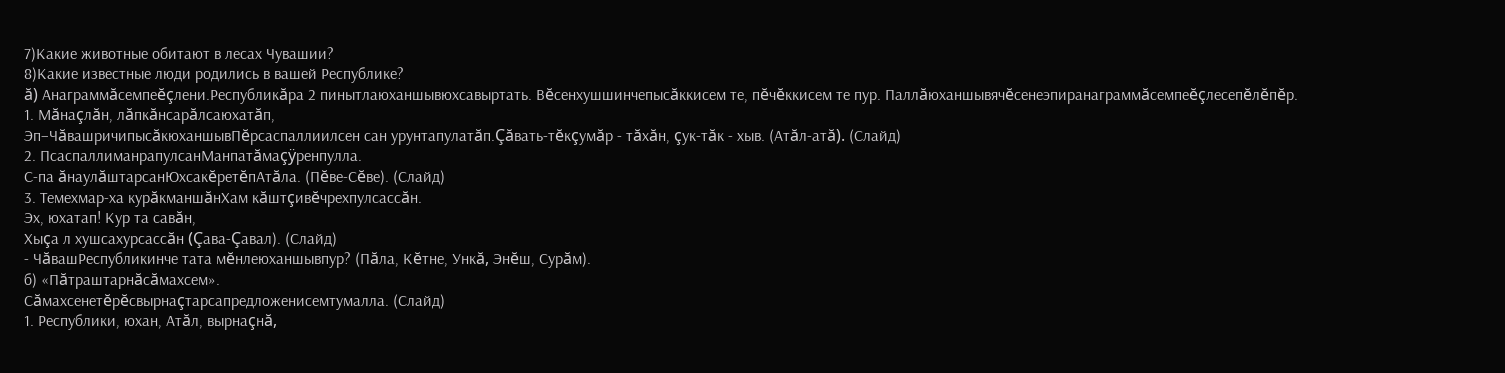7)Какие животные обитают в лесах Чувашии?
8)Какие известные люди родились в вашей Республике?
ă) Анаграммăсемпеĕçлени.Республикăра 2 пинытлаюханшывюхсавыртать. Вĕсенхушшинчепысăккисем те, пĕчĕккисем те пур. Паллăюханшывячĕсенеэпиранаграммăсемпеĕçлесепĕлĕпĕр.
1. Мăнаçлăн, лăпкăнсарăлсаюхатăп,
Эп–ЧăвашричипысăкюханшывПĕрсаспаллиилсен сан урунтапулатăп.Çăвать-тĕкçумăр - тăхăн, çук-тăк - хыв. (Атăл-атă). (Слайд)
2. ПсаспаллиманрапулсанМанпатăмаçÿренпулла.
С-па ăнаулăштарсанЮхсакĕретĕпАтăла. (Пĕве-Сĕве). (Слайд)
3. Темехмар-ха курăкманшăнХам кăштçивĕчрехпулсассăн.
Эх, юхатап! Кур та савăн,
Хыçа л хушсахурсассăн (Çава-Çавал). (Слайд)
- ЧăвашРеспубликинче тата мĕнлеюханшывпур? (Пăла, Кĕтне, Ункă, Энĕш, Сурăм).
б) «Пăтраштарнăсăмахсем».
Сăмахсенетĕрĕсвырнаçтарсапредложенисемтумалла. (Слайд)
1. Республики, юхан, Атăл, вырнаçнă,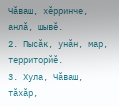Чăваш, хĕрринче, анлă, шывĕ.
2. Пысăк, унăн, мар, территорйĕ.
3. Хула, Чăваш, тăхăр,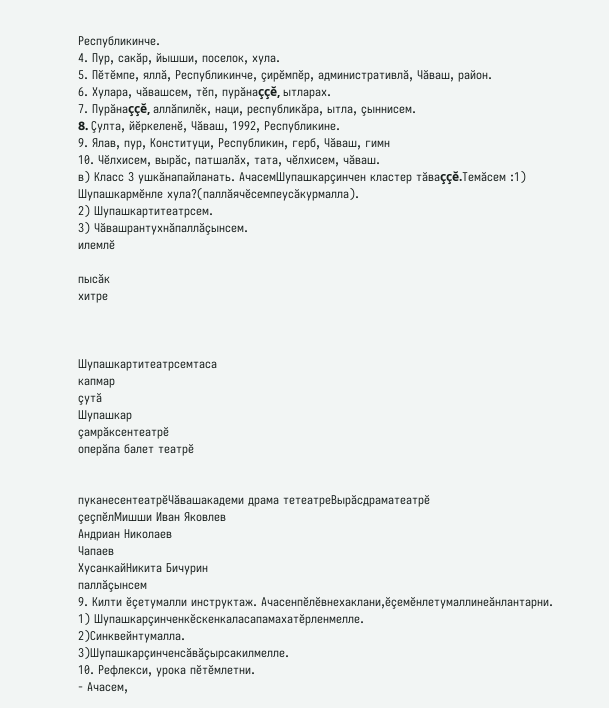Республикинче.
4. Пур, сакăр, йышши, поселок, хула.
5. Пĕтĕмпе, яллă, Республикинче, çирĕмпĕр, административлă, Чăваш, район.
6. Хулара, чăвашсем, тĕп, пурăнаççĕ, ытларах.
7. Пурăнаççĕ, аллăпилĕк, наци, республикăра, ытла, çыннисем.
8. Çулта, йĕркеленĕ, Чăваш, 1992, Республикине.
9. Ялав, пур, Конституци, Республикин, герб, Чăваш, гимн
10. Чĕлхисем, вырăс, патшалăх, тата, чĕлхисем, чăваш.
в) Класс 3 ушкăнапайланать. АчасемШупашкарçинчен кластер тăваççĕ.Темăсем :1) Шупашкармĕнле хула?(паллăячĕсемпеусăкурмалла).
2) Шупашкартитеатрсем.
3) Чăвашрантухнăпаллăçынсем.
илемлĕ

пысăк
хитре



Шупашкартитеатрсемтаса
капмар
çутă
Шупашкар
çамрăксентеатрĕ
оперăпа балет театрĕ


пуканесентеатрĕЧăвашакадеми драма тетеатреВырăсдраматеатрĕ
çеçпĕлМишши Иван Яковлев
Андриан Николаев
Чапаев
ХусанкайНикита Бичурин
паллăçынсем
9. Килти ĕçетумалли инструктаж. Ачасенпĕлĕвнехаклани,ĕçемĕнлетумаллинеăнлантарни.
1) Шупашкарçинченкĕскенкаласапамахатĕрленмелле.
2)Синквейнтумалла.
3)Шупашкарçинченсăвăçырсакилмелле.
10. Рефлекси, урока пĕтĕмлетни.
- Ачасем,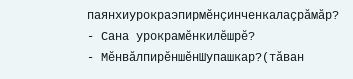паянхиурокраэпирмĕнçинченкалаçрăмăр?
- Сана урокрамĕнкилĕшрĕ?
- МĕнвăлпирĕншĕнШупашкар?(тăван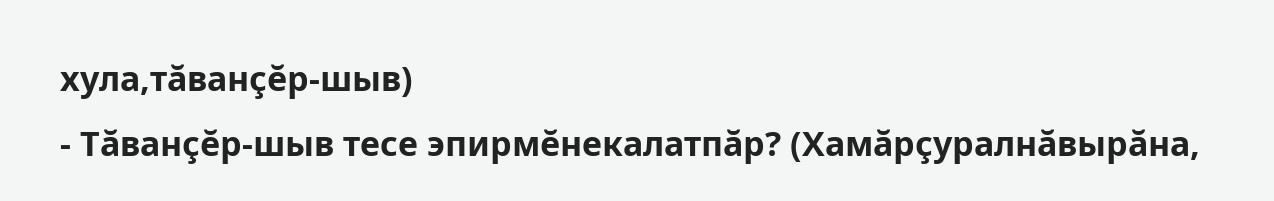хула,тăванçĕр-шыв)
- Тăванçĕр-шыв тесе эпирмĕнекалатпăр? (Хамăрçуралнăвырăна,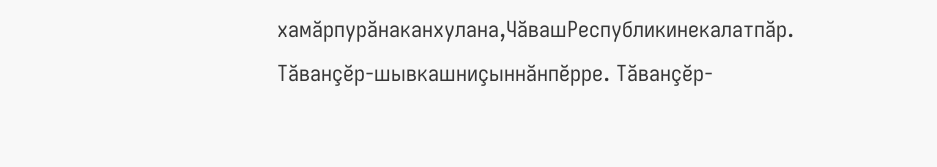хамăрпурăнаканхулана,ЧăвашРеспубликинекалатпăр. Тăванçĕр-шывкашниçыннăнпĕрре. Тăванçĕр-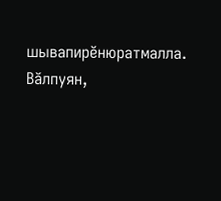шывапирĕнюратмалла. Вăлпуян,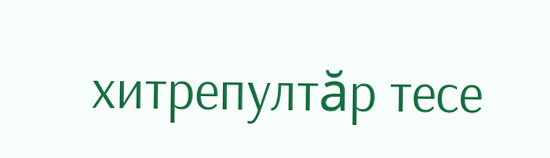хитрепултăр тесе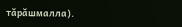тăрăшмалла).